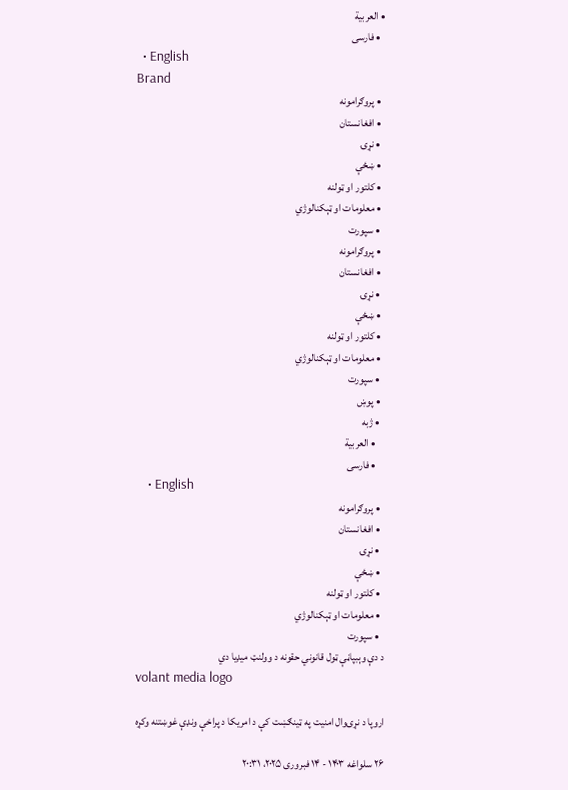• العربية
  • فارسی
  • English
Brand
  • پروګرامونه
  • افغانستان
  • نړۍ
  • ښځې
  • کلتور او ټولنه
  • معلومات او ټېکنالوژي
  • سپورت
  • پروګرامونه
  • افغانستان
  • نړۍ
  • ښځې
  • کلتور او ټولنه
  • معلومات او ټېکنالوژي
  • سپورت
  • پوښ
  • ژبه
    • العربية
    • فارسی
    • English
  • پروګرامونه
  • افغانستان
  • نړۍ
  • ښځې
  • کلتور او ټولنه
  • معلومات او ټېکنالوژي
  • سپورت
د دې وېبپاڼې ټول قانوني حقونه د وولنټ میډیا دي
volant media logo

اروپا د نړۍوال امنیت په ټینګښت کې د امریکا د پراخې ونډې غوښتنه وکړه

۲۶ سلواغه ۱۴۰۳ - ۱۴ فبروری ۲۰۲۵، ۲۰:۳۱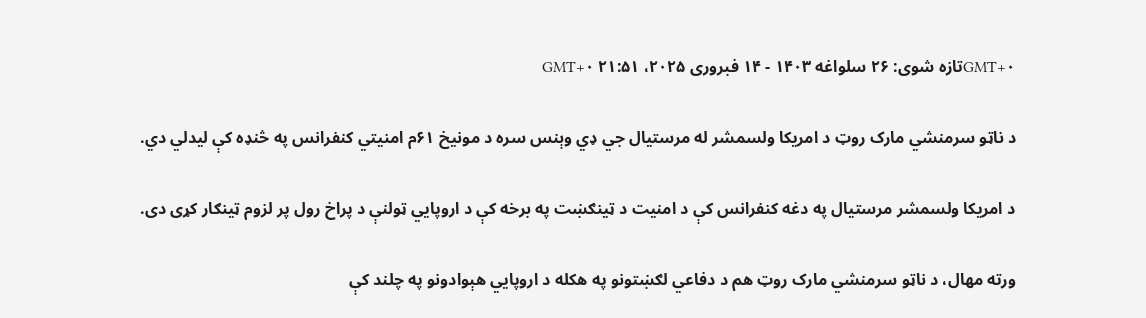GMT+۰تازه شوی: ۲۶ سلواغه ۱۴۰۳ - ۱۴ فبروری ۲۰۲۵، ۲۱:۵۱ GMT+۰

د ناټو سرمنشي مارک روټ د امریکا ولسمشر له مرستیال جي ډي وېنس سره د مونیخ ۶۱م امنیتي کنفرانس په څنډه کې لیدلي دي.

د امریکا ولسمشر مرستیال په دغه کنفرانس کې د امنیت د ټينګښت په برخه کې د اروپايي ټولنې د پراخ رول پر لزوم ټینګار کړی دی.

ورته مهال، د ناټو سرمنشي مارک روټ هم د دفاعي لګښتونو په هکله د اروپايي هېوادونو په چلند کې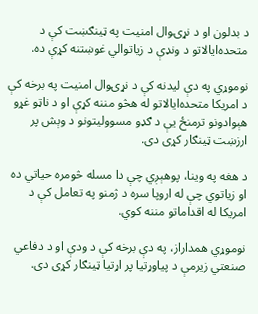د بدلون او د نړۍوال امنیت په ټینګښت کې د متحده‌ایالاتو د ونډې د زیاتوالي غوښتنه کړې ده.

نوموړي په دې لیدنه کې د نړۍوال امنیت په برخه کې د امریکا متحده‌ایالاتو له هڅو مننه کړې او د ناټو غړو هېوادونو ترمنځ یې د ګډو مسوولیتونو د وېش پر ارزښت ټینګار کړی دی.

د هغه په وینا، پوهېږي چې دا مسله څومره حیاتي ده او زیاتوي چې له اروپا سره د ژمنو په تعامل کې د امریکا له اقداماتو مننه کوي.

نوموړي همداراز، په دې برخه کې د ودې او د دفاعي صنعتي زیرمې د پیاوړتیا پر اړتیا ټینګار کړی دی.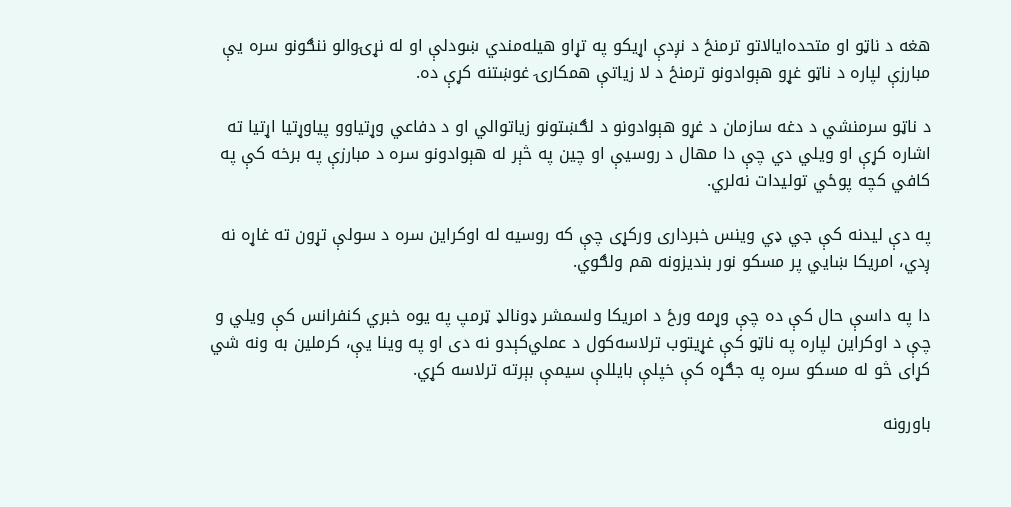هغه د ناټو او متحده‌ایالاتو ترمنځ د نږدې اړیکو په تړاو هیله‌مندي ښودلې او له نړۍوالو ننګونو سره یې مبارزې لپاره د ناټو غړو هېوادونو ترمنځ د لا زیاتې همکارۍ غوښتنه کړې ده.

د ناټو سرمنشي د دغه سازمان د غړو هېوادونو د لګښتونو زیاتوالي او د دفاعي وړتیاوو پیاوړتیا اړتیا ته اشاره کړې او ویلي دي چې دا مهال د روسیې او چین په څېر له هېوادونو سره د مبارزې په برخه کې په کافي کچه پوځي تولیدات نه‌لري.

په دې لیدنه کې جي ډي وینس خبرداری ورکړی چې که روسیه له اوکراین سره د سولې تړون ته غاړه نه ږدي، امریکا ښايي پر مسکو نور بندیزونه هم ولګوي.

دا په داسې حال کې ده چې وړمه ورځ د امریکا ولسمشر ډونالډ ټرمپ په یوه خبري کنفرانس کې ویلي و چې د اوکراین لپاره په ناټو کې غړیتوب ترلاسه‌کول د عملي‌کېدو نه دی او په وینا يې، کرملین به ونه شي کړای څو له مسکو سره په جګړه کې خپلې بایللې سیمې بېرته ترلاسه کړي.

باورونه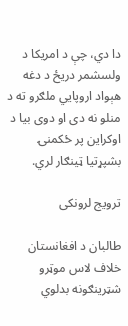دا دي، چې د امریکا د ولسشمر دریځ د دغه هېواد اروپایي ملګرو ته د منلو نه دی او دوی بیا د اوکراین پر ځکمنۍ بشپړتیا ټینګار لري.

ترویج لرونکی

طالبان د افغانستان خلاف لاس موټرو شټرینګونه بدلوي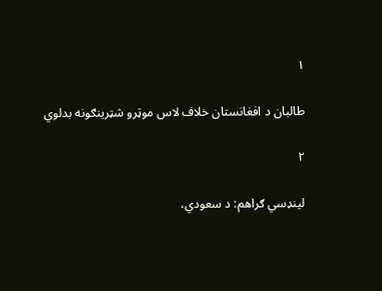۱

طالبان د افغانستان خلاف لاس موټرو شټرینګونه بدلوي

۲

لينډسي ګراهم: د سعودي،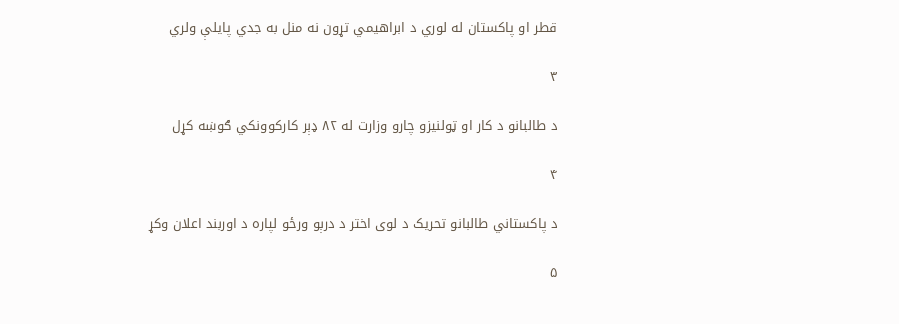قطر او پاکستان له لوري د ابراهیمي تړون نه منل به جدي پایلې ولري

۳

د طالبانو د کار او ټولنیزو چارو وزارت له ۸۲ ډېر کارکوونکي ګوښه کړل

۴

د پاکستاني طالبانو تحریک د لوی اختر د درېو ورځو لپاره د اوربند اعلان وکړ

۵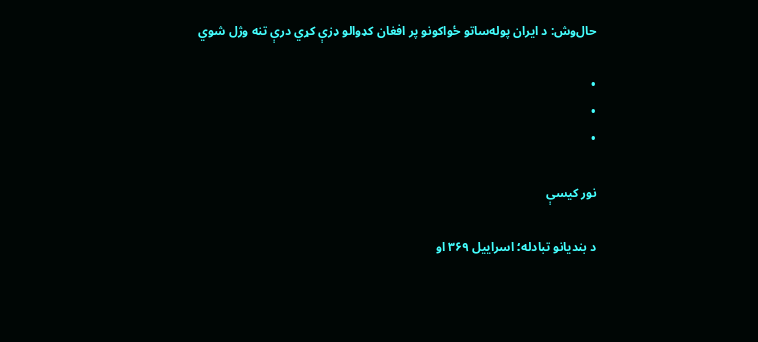حال‌وش: د ایران پوله‌ساتو ځواکونو پر افغان کډوالو ډزې کړي درې تنه وژل شوي

•
•
•

نور کیسې

د بندیانو تبادله؛ اسراییل ۳۶۹ او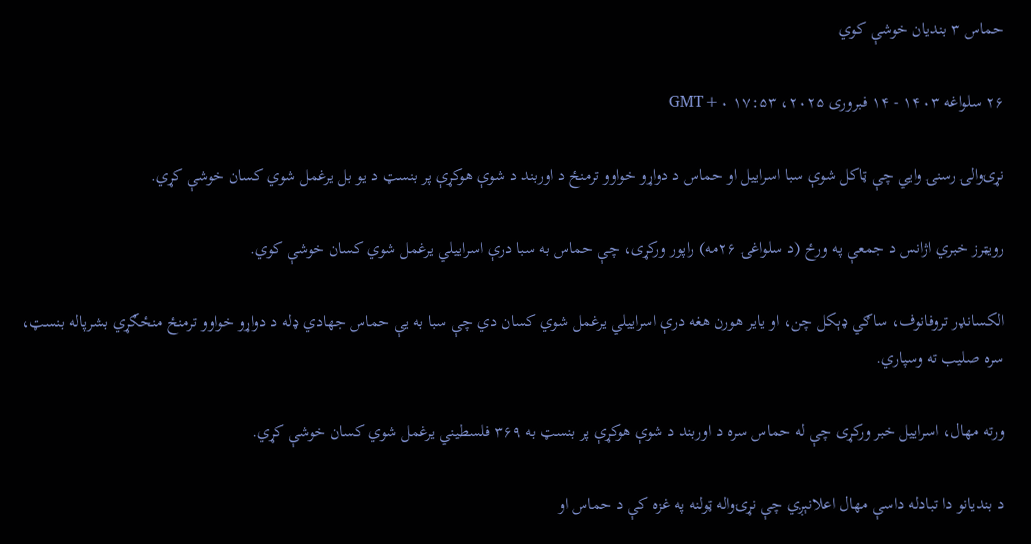حماس ۳ بندیان خوشې کوي

۲۶ سلواغه ۱۴۰۳ - ۱۴ فبروری ۲۰۲۵، ۱۷:۵۳ GMT+۰

نړۍوالۍ رسنۍ وايي چې ټاکل شوې سبا اسراییل او حماس د دواړو خواوو ترمنځ د اوربند د شوې هوکړې پر بنسټ د یو بل یرغمل شوي کسان خوشې کړي.

رویټرز خبري اژانس د جمعې په ورځ (د سلواغۍ ۲۶مه) راپور ورکړی، چې حماس به سبا درې اسراییلي یرغمل شوي کسان خوشې کوي.

الکسانډر تروفانوف، ساګي ډېکل چن، او یایر هورن هغه درې اسراییلي یرغمل شوي کسان دي چې سبا به یې حماس جهادي ډله د دواړو خواوو ترمنځ منځګړي بشرپاله بنسټ، سره صلیب ته وسپاري.

ورته مهال، اسراییل خبر ورکړی چې له حماس سره د اوربند د شوې هوکړې پر بنسټ به ۳۶۹ فلسطیني یرغمل شوي کسان خوشې کړي.

د بندیانو دا تبادله داسې مهال اعلانېږي چې نړۍواله ټولنه په غزه کې د حماس او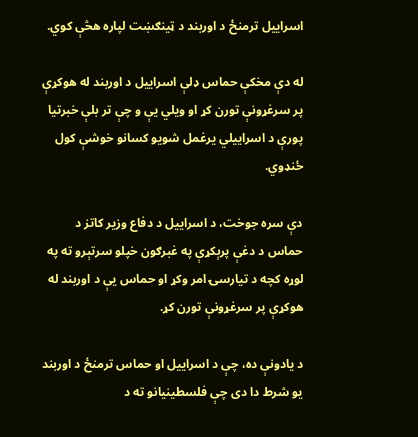اسراییل ترمنځ د اوربند د ټینګښت لپاره هڅې کوي.

له دې مخکې حماس ډلې اسراییل د اوربند له هوکړې پر سرغړونې تورن کړ او ویلي یې و چې تر بلې خبرتیا پورې د اسراییلي یرغمل شویو کسانو خوشې کول ځنډوي.

دې سره جوخت، د اسراییل د دفاع وزیر کاتز د حماس د دغې پرېکړې په غبرګون خپلو سرتېرو ته په لوړه کچه د تیارسۍ امر وکړ او حماس یې د اوربند له هوکړې پر سرغړونې تورن کړ.

د یادونې ده، چې د اسراییل او حماس ترمنځ د اوربند یو شرط دا دی چې فلسطینيانو ته د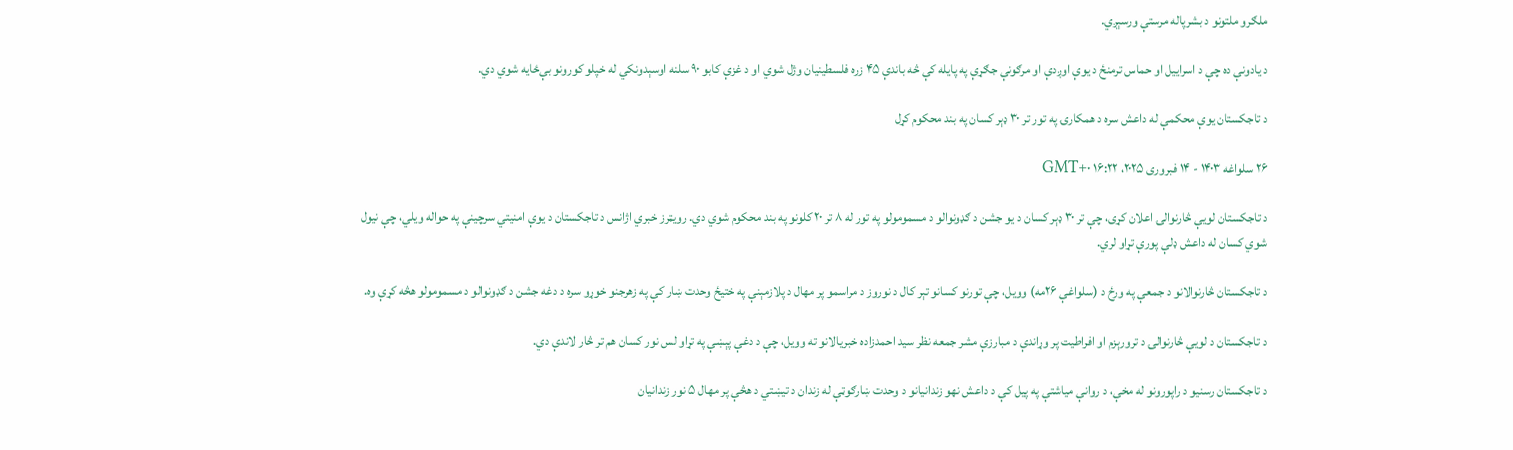ملګرو ملتونو د بشرپاله مرستې ورسېږي.

د یادونې ده چې د اسراییل او حماس ترمنځ د یوې اوږدې او مرګونې جګړې په پایله کې څه باندې ۴۵ زره فلسطینيان وژل شوي او د غزې کابو ۹۰ سلنه اوسېدونکي له خپلو کورونو بې‌ځایه شوي دي.

د تاجکستان یوې محکمې له داعش سره د همکارۍ په تور تر ۳۰ ډېر کسان په بند محکوم کړل

۲۶ سلواغه ۱۴۰۳ - ۱۴ فبروری ۲۰۲۵، ۱۶:۲۲ GMT+۰

د تاجکستان لویې څارنوالۍ اعلان کړی، چې تر ۳۰ ډېر کسان د یو جشن د ګډونوالو د مسمومولو په تور له ۸ تر ۲۰ کلونو په بند محکوم شوي دي. رویټرز خبري اژانس د تاجکستان د یوې امنیتي سرچینې په حواله ویلي، چې نیول شوي کسان له داعش ډلې پورې تړاو لري.

د تاجکستان څارنوالانو د جمعې په ورځ د (سلواغې ۲۶مه) وویل، چې تورنو کسانو تېر کال د نوروز د مراسمو پر مهال د پلازمېنې په ختیځ وحدت ښار کې په زهرجنو خوړو سره د دغه جشن د ګډونوالو د مسمومولو هڅه کړې وه.

د تاجکستان د لویې څارنوالۍ د ترورېزم او افراطیت پر وړاندې د مبارزې مشر جمعه نظر سید احمدزاده خبریالانو ته وویل، چې د دغې پېښې په تړاو لس نور کسان هم تر څار لاندې دي.

د تاجکستان رسنیو د راپورونو له مخې، د روانې میاشتې په پیل کې د داعش نهو زندانیانو د وحدت ښارګوټې له زندان د تيښتي د هڅې پر مهال ۵ نور زندانیان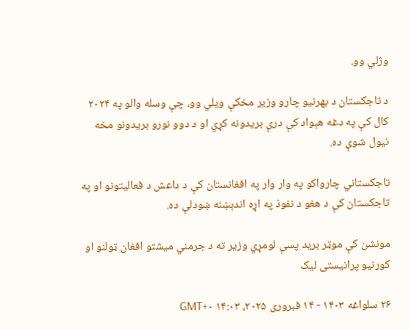وژلي وو.

د تاجکستان د بهرنیو چارو وزیر مخکې ویلي وو، چې وسله والو په ۲۰۲۴ کال کې په دغه هېواد کې درې بریدونه کړي او د دوو نورو بریدونو مخه نیول شوې ده.

تاجکستاني چارواکو په وار وار په افغانستان کې د داعش د فعالیتونو او په تاجکستان کې د هغو د نفوذ په اړه اندېښنه ښودلې ده.

مونشن کې موټر برید پسې لومړي وزير ته د جرمني میشتو افغان ټولنو او کورنيو پرانيستی لیک

۲۶ سلواغه ۱۴۰۳ - ۱۴ فبروری ۲۰۲۵، ۱۴:۰۳ GMT+۰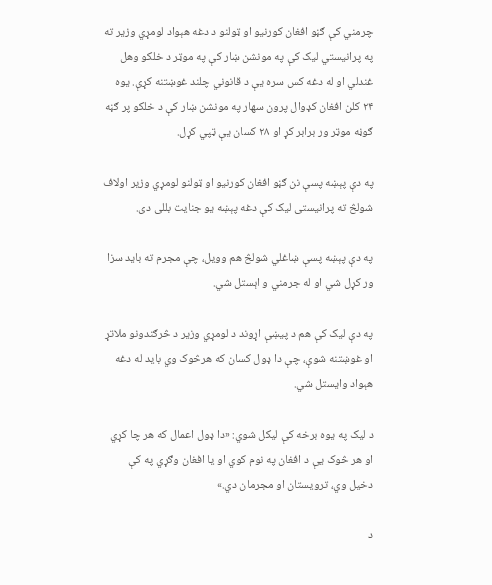چرمني کې ګڼو افغان کورنيو او ټولنو د دغه هېواد لومړي وزير ته په پرانيستي لیک کې په مونشن ښار کې په موټر د خلکو وهل غندلي او له دغه کس سره یې د قانوني چلند غوښتنه کړې. یوه ۲۴ کلن افغان کډوال پرون سهار په مونشن ښار کې د خلکو پر ګڼه ګوڼه موټر ور برابر کړ او ۲۸ کسان یې ټپي کړل.

په دې پېښه پسې نن ګڼو افغان کورنيو او ټولنو لومړي وزير اولاف شولڅ ته پرانيستی لیک کې دغه پېښه يو جنایت بللی دی.

په دې پېښه پسې ښاغلي شولڅ هم وویل، چې مجرم ته باید سزا ور کړل شي او له جرمني و اېستل شي.

په دې ليک کې هم د پيښې اړوند د لومړي وزير د څرګندونو ملاتړ او غوښتنه شوې، چې دا ډول کسان که هرڅوک وي باید له دغه هېواد وایستل شي.

د لیک په یوه برخه کې لیکل شوي: «دا ډول اعمال که هر چا کړي او هر څوک یې د افغان په نوم کوي او یا افغان وګړي په کې دخيل وي، ترويستان او مجرمان دي.»

د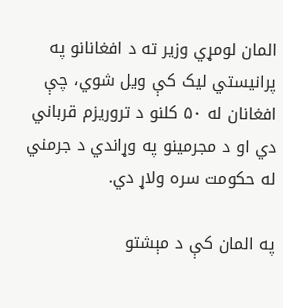المان لومړي وزير ته د افغانانو په پرانيستي لیک کې ویل شوي، چې افغانان له ۵۰ کلنو د تروريزم قرباني دي او د مجرمينو په وړاندي د جرمني له حکومت سره ولاړ دي.

په المان کې د مېشتو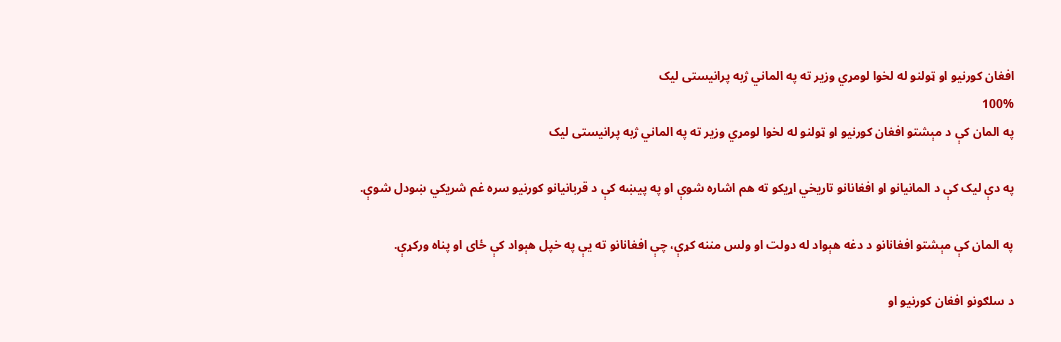افغان کورنيو او ټولنو له لخوا لومړي وزير ته په الماني ژبه پرانیستی لیک
100%
په المان کې د مېشتو افغان کورنيو او ټولنو له لخوا لومړي وزير ته په الماني ژبه پرانیستی لیک

په دې لیک کې د المانیانو او افغانانو تاريخي اړیکو ته هم اشاره شوې او په پيښه کې د قربانیانو کورنيو سره غم شریکي ښودل شوې.

په المان کې مېشتو افغانانو د دغه هېواد له دولت او ولس مننه کړې، چې افغانانو ته یې په خپل هېواد کې ځای او پناه ورکړې.

د سلګونو افغان کورنيو او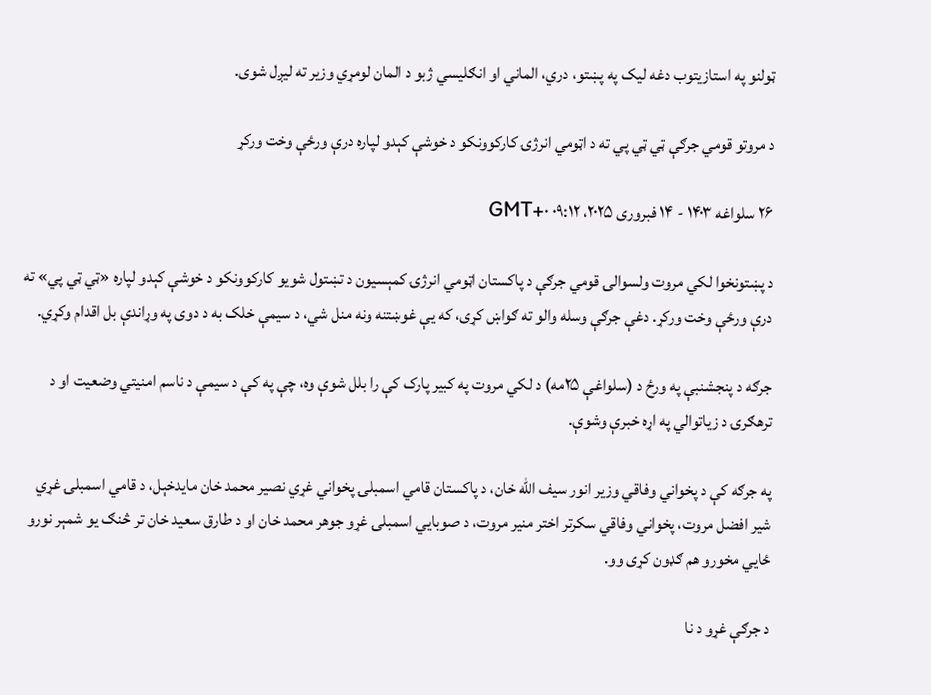ټولنو په استازيتوب دغه لیک په پښتو، دري، الماني او انګليسي ژبو د المان لومړي وزير ته ليږل شوی.

د مروتو قومي جرګې ټي ټي پي ته د اټومي انرژۍ کارکوونکو د خوشې کېدو لپاره درې ورځې وخت ورکړ

۲۶ سلواغه ۱۴۰۳ - ۱۴ فبروری ۲۰۲۵، ۰۹:۱۲ GMT+۰

د پښتونخوا لکي مروت ولسوالۍ قومي جرګې د پاکستان اټومي انرژۍ کمېسیون د تښتول شویو کارکوونکو د خوشې کېدو لپاره «ټي ټي پي» ته درې ورځې وخت ورکړ. دغې جرګې وسله والو ته ګواښ کړی، که یې غوښتنه ونه منل شي، د سیمې خلک به د دوی په وړاندې بل اقدام وکړي.

جرګه د پنجشنبې په ورځ د (سلواغې ۲۵مه) د لکي مروت په کبیر پارک کې را بلل شوې وه، چې په کې د سیمې د ناسم امنیتي وضعیت او د ترهګرۍ د زیاتوالي په اړه خبرې وشوې.

په جرګه کې د پخواني وفاقي وزیر انور سیف الله خان، د پاکستان قامي اسمبلۍ پخواني غړي نصیر محمد خان مایدخېل، د قامي اسمبلۍ غړي شیر افضل مروت، پخواني وفاقي سکرتر اختر منیر مروت، د صوبایي اسمبلۍ غړو جوهر محمد خان او د طارق سعید خان تر څنګ یو شمېر نورو ځایي مخورو هم ګډون کړی وو.

د جرګې غړو د نا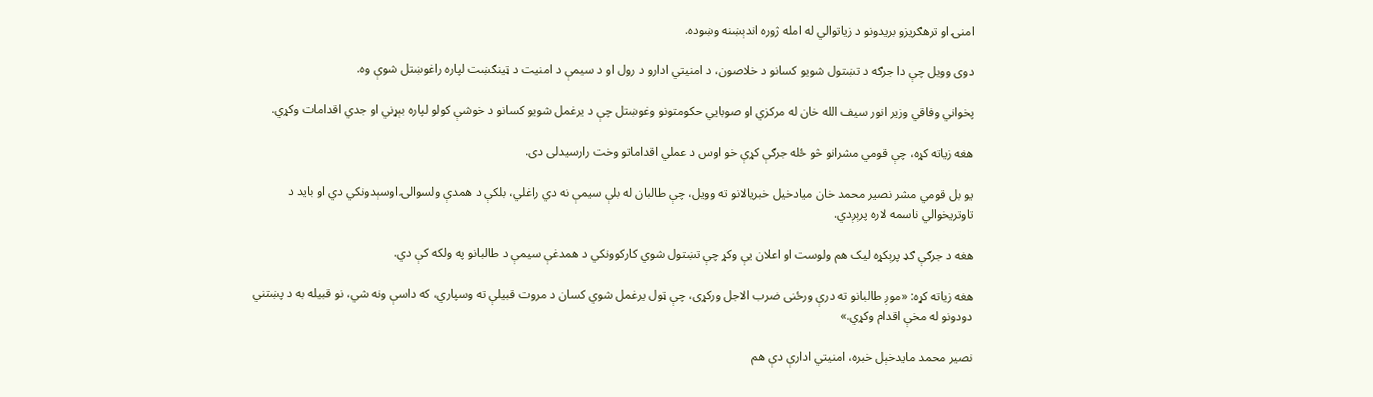امنۍ او ترهګریزو بریدونو د زیاتوالي له امله ژوره اندېښنه وښوده.

دوی وویل چې دا جرګه د تښتول شویو کسانو د خلاصون، د امنیتي ادارو د رول او د سیمې د امنیت د ټینګښت لپاره راغوښتل شوې وه.

پخواني وفاقي وزیر انور سیف الله خان له مرکزي او صوبایي حکومتونو وغوښتل چې د یرغمل شویو کسانو د خوشې کولو لپاره بېړني او جدي اقدامات وکړي.

هغه زیاته کړه، چې قومي مشرانو څو ځله جرګې کړې خو اوس د عملي اقداماتو وخت رارسیدلی دی.

یو بل قومي مشر نصیر محمد خان میادخیل خبریالانو ته وویل، چې طالبان له بلې سیمې نه دي راغلي، بلکې د همدې ولسوالۍ اوسېدونکي دي او باید د تاوتریخوالي ناسمه لاره پرېږدي.

هغه د جرګې ګډ پرېکړه لیک هم ولوست او اعلان یې وکړ چې تښتول شوي کارکوونکي د همدغې سیمې د طالبانو په ولکه کې دي.

هغه زیاته کړه: «موږ طالبانو ته درې ورځنی ضرب الاجل ورکړی، چې ټول یرغمل شوي کسان د مروت قبیلې ته وسپاري، که داسې ونه شي، نو قبیله به د پښتني دودونو له مخې اقدام وکړي.»

نصیر محمد مایدخېل خبره، امنیتي ادارې دې هم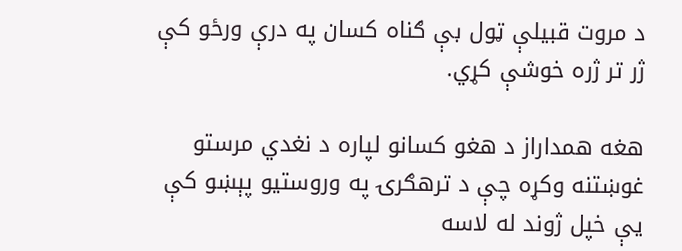د مروت قبیلې ټول بې ګناه کسان په درې ورځو کې ژر تر ژره خوشې کړي.

هغه همداراز د هغو کسانو لپاره د نغدي مرستو غوښتنه وکړه چې د ترهګرۍ په وروستیو پېښو کې یې خپل ژوند له لاسه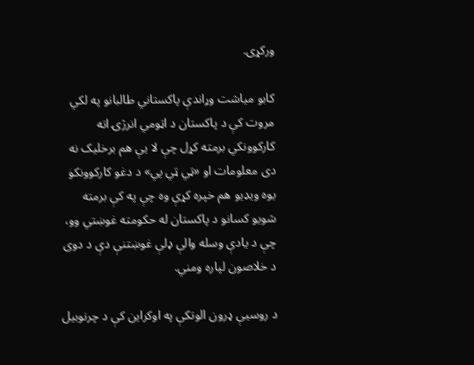ورکړی.

کابو میاشت وړاندې پاکستاني طالبانو په لکي مروت کې د پاکستان د اټومي انرژۍ اته کارکوونکي برمته کړل چې لا یې هم برخلیک نه دی معلومات او «ټي ټي پي» د دغو کارکوونکو یوه ویډیو هم خپره کړې وه چې په کې برمته شویو کسانو د پاکستان له حکومته غوښتي وو، چې د یادې وسله والې ډلې غوښتنې دې د دوی د خلاصون لپاره ومني.

د روسیې ډرون الوتکې په اوکراین کې د چرنوبیل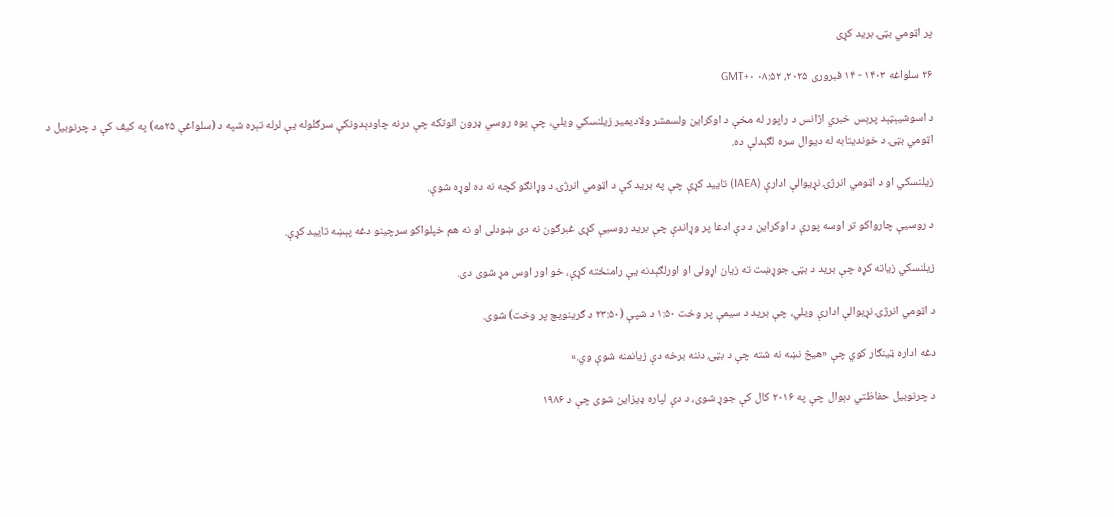پر اټومي بټۍ برید کړی

۲۶ سلواغه ۱۴۰۳ - ۱۴ فبروری ۲۰۲۵، ۰۸:۵۲ GMT+۰

د اسوشیېټېد پرېس خبري اژانس د راپور له مخې د اوکراین ولسمشر ولادیمیر زیلنسکي ویلي، چې یوه روسي ډرون الوتکه چې درنه چاودېدونکې سرګلوله یې لرله تېره شپه د (سلواغې ۲۵مه) په کیف کې د چرنوبیل د اټومي بټۍ د خوندیتابه له دیوال سره لګېدلې ده.

زیلنسکي او د اټومي انرژۍ نړیوالې ادارې (IAEA) تایید کړې چې په برید کې د اټومي انرژۍ د وړانګو کچه نه ده لوړه شوې.

د روسیې چارواکو تر اوسه پورې د اوکراین د دې ادعا پر وړاندې چې برید روسیې کړی غبرګون نه دی ښودلی او نه هم خپلواکو سرچینو دغه پېښه تایید کړې.

زیلنسکي زیاته کړه چې برید د بټۍ جوړښت ته زیان اړولی او اورلګېدنه یې رامنځته کړې، خو اور اوس مړ شوی دی.

د اټومي انرژۍ نړیوالې ادارې ویلي، چې برید د سیمې پر وخت ۱:۵۰ د شپې (۲۳:۵۰ د ګرینویچ پر وخت) شوی.

دغه اداره ټینګار کوي چې «هیڅ نښه نه شته چې د بټۍ دننه برخه دې زیانمنه شوې وي.»

د چرنوبیل حفاظتي دېوال چې په ۲۰۱۶ کال کې جوړ شوی، د دې لپاره ډیزاین شوی چې د ۱۹۸۶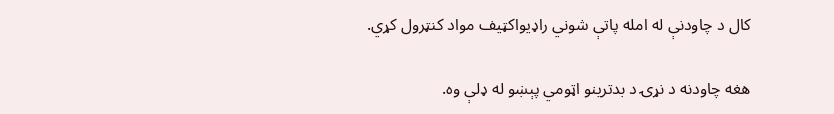کال د چاودنې له امله پاتې شوني راډیواکټیف مواد کنټرول کړي.

هغه چاودنه د نړۍ د بدترینو اټومي پېښو له ډلې وه.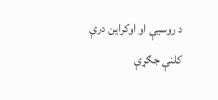د روسیې او اوکراین درې کلنې جګړې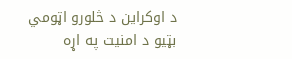د اوکراین د څلورو اټومي بټیو د امنیت په اړه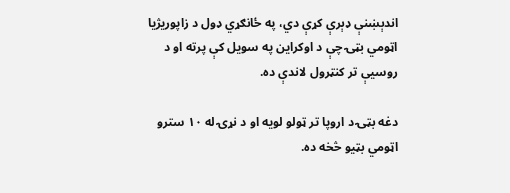اندېښنې ډېرې کړې دي، په ځانګړي ډول د زاپوریژیا اټومي بټۍ چې د اوکراین په سویل کې پرته او د روسیې تر کنټرول لاندې ده.

دغه بټۍ د اروپا تر ټولو لویه او د نړۍ له ۱۰ سترو اټومي بټیو څخه ده.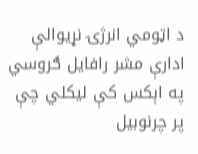د اټومي انرژۍ نړیوالې ادارې مشر رافایل ګروسي په اېکس کې لیکلي چې پر چرنوبیل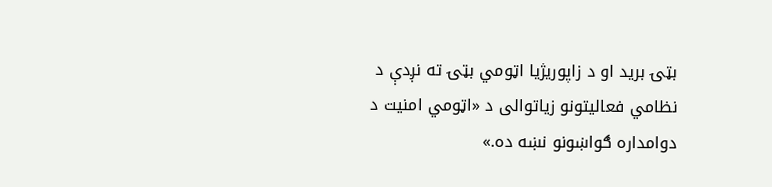بټۍ برید او د زاپوریژیا اټومي بټۍ ته نږدې د نظامي فعالیتونو زیاتوالی د «اټومي امنیت د دوامداره ګواښونو نښه ده.»